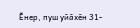Ӗнер, пуш уйӑхӗн 31-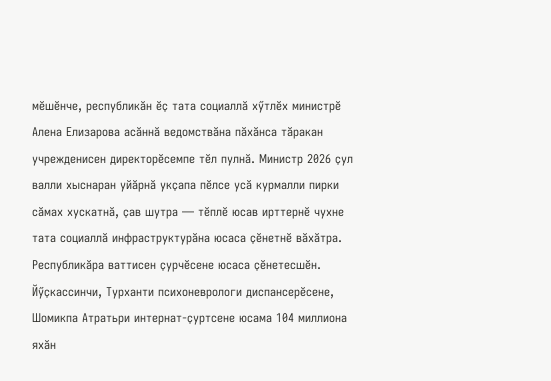мӗшӗнче, республикӑн ӗҫ тата социаллӑ хӳтлӗх министрӗ Алена Елизарова асӑннӑ ведомствӑна пӑхӑнса тӑракан учрежденисен директорӗсемпе тӗл пулнӑ. Министр 2026 ҫул валли хыснаран уйӑрнӑ укҫапа пӗлсе усӑ курмалли пирки сӑмах хускатнӑ, ҫав шутра — тӗплӗ юсав ирттернӗ чухне тата социаллӑ инфраструктурӑна юсаса ҫӗнетнӗ вӑхӑтра.
Республикӑра ваттисен ҫурчӗсене юсаса ҫӗнетесшӗн. Йӳҫкассинчи, Турханти психоневрологи диспансерӗсене, Шомикпа Атратьри интернат-ҫуртсене юсама 104 миллиона яхӑн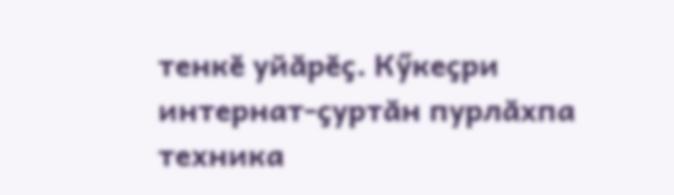тенкӗ уйӑрӗҫ. Кӳкеҫри интернат-ҫуртӑн пурлӑхпа техника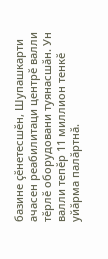базине ҫӗнетесшӗн, Шупашкарти ачасен реабилитаци центрӗ валли тӗрлӗ оборудовани туянасшӑн. Ун валли тепӗр 11 миллион тенкӗ уйӑрма палӑртнӑ.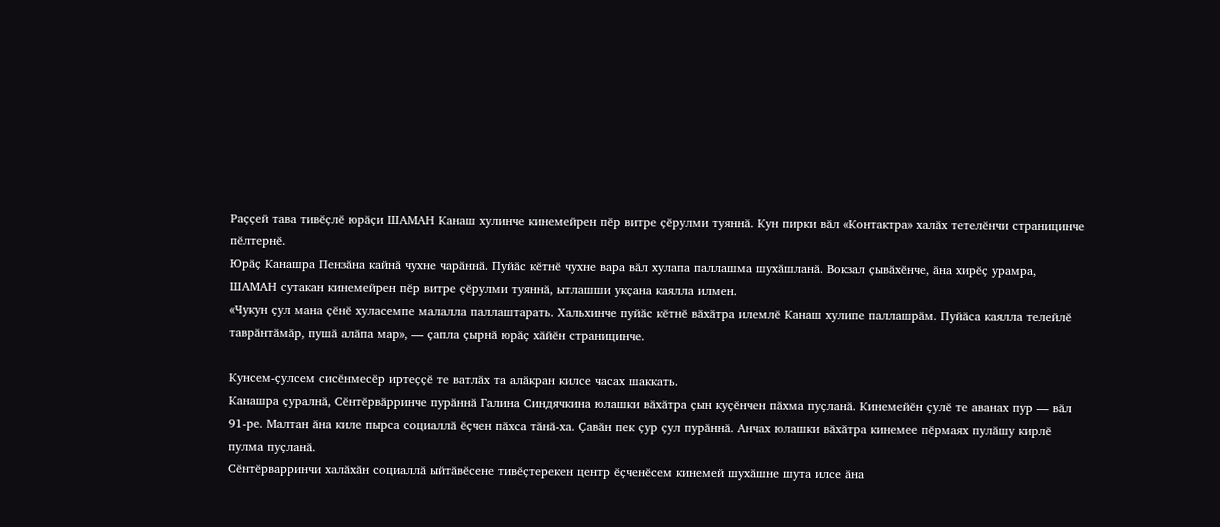Раҫҫей тава тивӗҫлӗ юрӑҫи ШАМАН Канаш хулинче кинемейрен пӗр витре ҫӗрулми туяннӑ. Кун пирки вӑл «Контактра» халӑх тетелӗнчи страницинче пӗлтернӗ.
Юрӑҫ Канашра Пензӑна кайнӑ чухне чарӑннӑ. Пуйӑс кӗтнӗ чухне вара вӑл хулапа паллашма шухӑшланӑ. Вокзал ҫывӑхӗнче, ӑна хирӗҫ урамра, ШАМАН сутакан кинемейрен пӗр витре ҫӗрулми туяннӑ, ытлашши укҫана каялла илмен.
«Чукун ҫул мана ҫӗнӗ хуласемпе малалла паллаштарать. Хальхинче пуйӑс кӗтнӗ вӑхӑтра илемлӗ Канаш хулипе паллашрӑм. Пуйӑса каялла телейлӗ таврӑнтӑмӑр, пушӑ алӑпа мар», — ҫапла ҫырнӑ юрӑҫ хӑйӗн страницинче.

Кунсем-ҫулсем сисӗнмесӗр иртеҫҫӗ те ватлӑх та алӑкран килсе часах шаккать.
Канашра ҫуралнӑ, Сӗнтӗрвӑрринче пурӑннӑ Галина Синдячкина юлашки вӑхӑтра ҫын куҫӗнчен пӑхма пуҫланӑ. Кинемейӗн ҫулӗ те аванах пур — вӑл 91-ре. Малтан ӑна киле пырса социаллӑ ӗҫчен пӑхса тӑнӑ-ха. Ҫавӑн пек ҫур ҫул пурӑннӑ. Анчах юлашки вӑхӑтра кинемее пӗрмаях пулӑшу кирлӗ пулма пуҫланӑ.
Сӗнтӗрварринчи халӑхӑн социаллӑ ыйтӑвӗсене тивӗҫтерекен центр ӗҫченӗсем кинемей шухӑшне шута илсе ӑна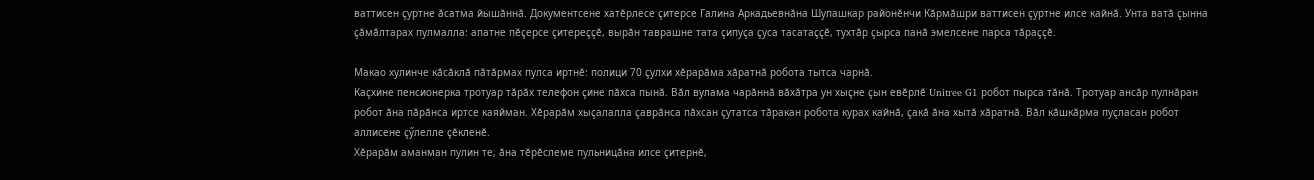ваттисен ҫуртне ӑсатма йышӑннӑ. Документсене хатӗрлесе ҫитерсе Галина Аркадьевнӑна Шупашкар районӗнчи Кӑрмӑшри ваттисен ҫуртне илсе кайнӑ. Унта ватӑ ҫынна ҫӑмӑлтарах пулмалла: апатне пӗҫерсе ҫитереҫҫӗ, вырӑн таврашне тата ҫипуҫа ҫуса тасатаҫҫӗ, тухтӑр ҫырса панӑ эмелсене парса тӑраҫҫӗ.

Макао хулинче кӑсӑклӑ пӑтӑрмах пулса иртнӗ: полици 70 ҫулхи хӗрарӑма хӑратнӑ робота тытса чарнӑ.
Каҫхине пенсионерка тротуар тӑрӑх телефон ҫине пӑхса пынӑ. Вӑл вулама чарӑннӑ вӑхӑтра ун хыҫне ҫын евӗрлӗ Unitree G1 робот пырса тӑнӑ. Тротуар ансӑр пулнӑран робот ӑна пӑрӑнса иртсе каяйман. Хӗрарӑм хыҫалалла ҫаврӑнса пӑхсан ҫутатса тӑракан робота курах кайнӑ, ҫакӑ ӑна хытӑ хӑратнӑ. Вӑл кӑшкӑрма пуҫласан робот аллисене ҫӳлелле ҫӗкленӗ.
Хӗрарӑм аманман пулин те, ӑна тӗрӗслеме пульницӑна илсе ҫитернӗ,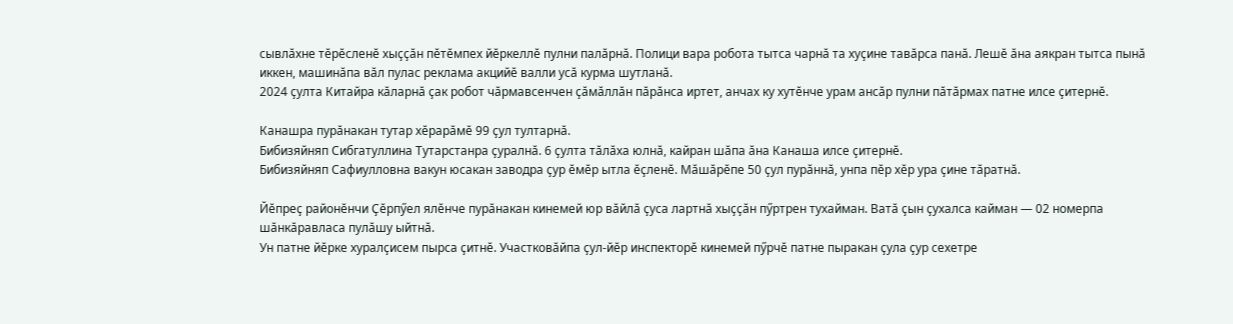сывлӑхне тӗрӗсленӗ хыҫҫӑн пӗтӗмпех йӗркеллӗ пулни палӑрнӑ. Полици вара робота тытса чарнӑ та хуҫине тавӑрса панӑ. Лешӗ ӑна аякран тытса пынӑ иккен, машинӑпа вӑл пулас реклама акцийӗ валли усӑ курма шутланӑ.
2024 ҫулта Китайра кӑларнӑ ҫак робот чӑрмавсенчен ҫӑмӑллӑн пӑрӑнса иртет, анчах ку хутӗнче урам ансӑр пулни пӑтӑрмах патне илсе ҫитернӗ.

Канашра пурӑнакан тутар хӗрарӑмӗ 99 ҫул тултарнӑ.
Бибизяйняп Сибгатуллина Тутарстанра ҫуралнӑ. 6 ҫулта тӑлӑха юлнӑ, кайран шӑпа ӑна Канаша илсе ҫитернӗ.
Бибизяйняп Сафиулловна вакун юсакан заводра ҫур ӗмӗр ытла ӗҫленӗ. Мӑшӑрӗпе 50 ҫул пурӑннӑ, унпа пӗр хӗр ура ҫине тӑратнӑ.

Йӗпреҫ районӗнчи Ҫӗрпӳел ялӗнче пурӑнакан кинемей юр вӑйлӑ ҫуса лартнӑ хыҫҫӑн пӳртрен тухайман. Ватӑ ҫын ҫухалса кайман — 02 номерпа шӑнкӑравласа пулӑшу ыйтнӑ.
Ун патне йӗрке хуралҫисем пырса ҫитнӗ. Участковӑйпа ҫул-йӗр инспекторӗ кинемей пӳрчӗ патне пыракан ҫула ҫур сехетре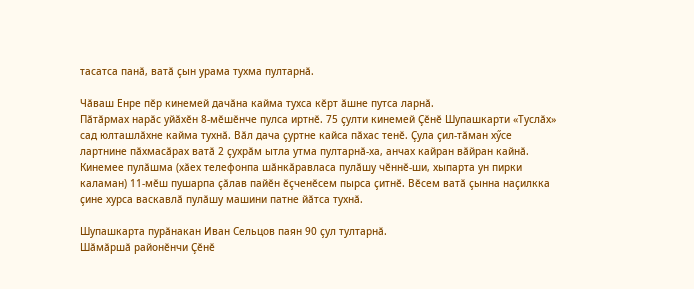тасатса панӑ, ватӑ ҫын урама тухма пултарнӑ.

Чӑваш Енре пӗр кинемей дачӑна кайма тухса кӗрт ӑшне путса ларнӑ.
Пӑтӑрмах нарӑс уйӑхӗн 8-мӗшӗнче пулса иртнӗ. 75 ҫулти кинемей Ҫӗнӗ Шупашкарти «Туслӑх» сад юлташлӑхне кайма тухнӑ. Вӑл дача ҫуртне кайса пӑхас тенӗ. Ҫула ҫил-тӑман хӳсе лартнине пӑхмасӑрах ватӑ 2 ҫухрӑм ытла утма пултарнӑ-ха, анчах кайран вӑйран кайнӑ.
Кинемее пулӑшма (хӑех телефонпа шӑнкӑравласа пулӑшу чӗннӗ-ши, хыпарта ун пирки каламан) 11-мӗш пушарпа ҫӑлав пайӗн ӗҫченӗсем пырса ҫитнӗ. Вӗсем ватӑ ҫынна наҫилкка ҫине хурса васкавлӑ пулӑшу машини патне йӑтса тухнӑ.

Шупашкарта пурӑнакан Иван Сельцов паян 90 ҫул тултарнӑ.
Шӑмӑршӑ районӗнчи Ҫӗнӗ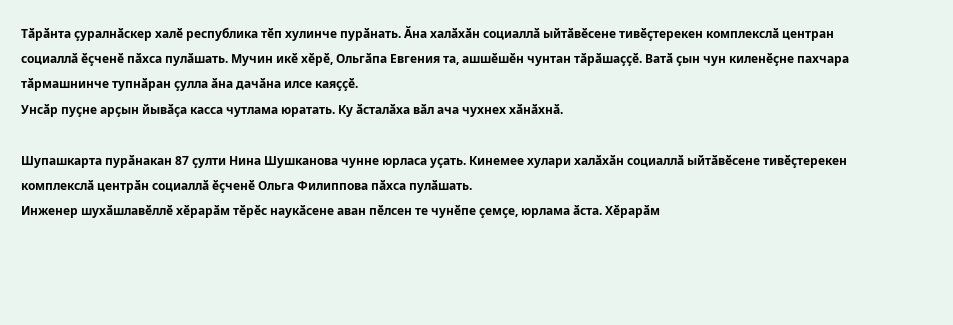Тӑрӑнта ҫуралнӑскер халӗ республика тӗп хулинче пурӑнать. Ӑна халӑхӑн социаллӑ ыйтӑвӗсене тивӗҫтерекен комплекслӑ центран социаллӑ ӗҫченӗ пӑхса пулӑшать. Мучин икӗ хӗрӗ, Ольгӑпа Евгения та, ашшӗшӗн чунтан тӑрӑшаҫҫӗ. Ватӑ ҫын чун киленӗҫне пахчара тӑрмашнинче тупнӑран ҫулла ӑна дачӑна илсе каяҫҫӗ.
Унсӑр пуҫне арҫын йывӑҫа касса чутлама юратать. Ку ӑсталӑха вӑл ача чухнех хӑнӑхнӑ.

Шупашкарта пурӑнакан 87 ҫулти Нина Шушканова чунне юрласа уҫать. Кинемее хулари халӑхӑн социаллӑ ыйтӑвӗсене тивӗҫтерекен комплекслӑ центрӑн социаллӑ ӗҫченӗ Ольга Филиппова пӑхса пулӑшать.
Инженер шухӑшлавӗллӗ хӗрарӑм тӗрӗс наукӑсене аван пӗлсен те чунӗпе ҫемҫе, юрлама ӑста. Хӗрарӑм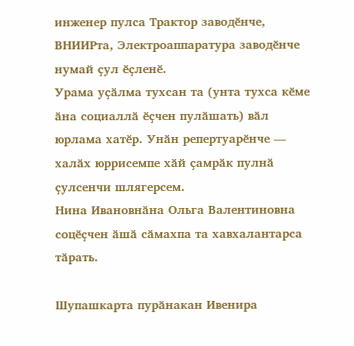инженер пулса Трактор заводӗнче, ВНИИРта, Электроаппаратура заводӗнче нумай ҫул ӗҫленӗ.
Урама уҫӑлма тухсан та (унта тухса кӗме ӑна социаллӑ ӗҫчен пулӑшать) вӑл юрлама хатӗр. Унӑн репертуарӗнче — халӑх юррисемпе хӑй ҫамрӑк пулнӑ ҫулсенчи шлягерсем.
Нина Ивановнӑна Ольга Валентиновна соцӗҫчен ӑшӑ сӑмахпа та хавхалантарса тӑрать.

Шупашкарта пурӑнакан Ивенира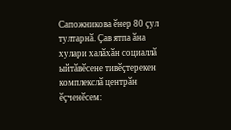Сапожникова ӗнер 80 ҫул тултарнӑ. Ҫав ятпа ӑна хулари халӑхӑн социаллӑ ыйтӑвӗсене тивӗҫтерекен комплекслӑ центрӑн ӗҫченӗсем: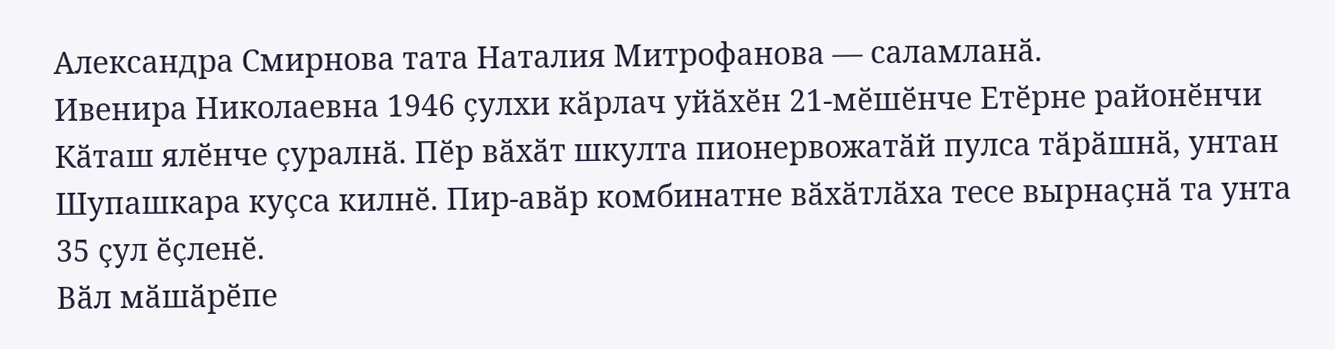Александра Смирнова тата Наталия Митрофанова — саламланӑ.
Ивенира Николаевна 1946 ҫулхи кӑрлач уйӑхӗн 21-мӗшӗнче Етӗрне районӗнчи Кӑташ ялӗнче ҫуралнӑ. Пӗр вӑхӑт шкулта пионервожатӑй пулса тӑрӑшнӑ, унтан Шупашкара куҫса килнӗ. Пир-авӑр комбинатне вӑхӑтлӑха тесе вырнаҫнӑ та унта 35 ҫул ӗҫленӗ.
Вӑл мӑшӑрӗпе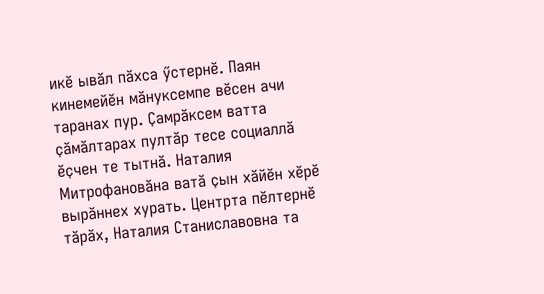икӗ ывӑл пӑхса ӳстернӗ. Паян кинемейӗн мӑнуксемпе вӗсен ачи таранах пур. Ҫамрӑксем ватта ҫӑмӑлтарах пултӑр тесе социаллӑ ӗҫчен те тытнӑ. Наталия Митрофановӑна ватӑ ҫын хӑйӗн хӗрӗ вырӑннех хурать. Центрта пӗлтернӗ тӑрӑх, Наталия Станиславовна та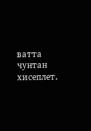ватта чунтан хисеплет.